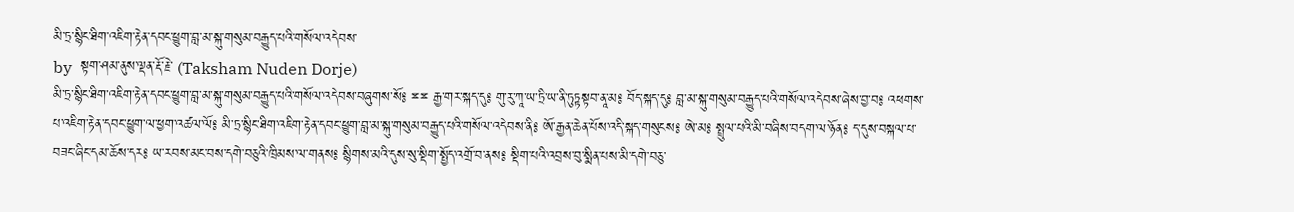མི་ཏྲ་སྙིང་ཐིག་འཇིག་རྟེན་དབང་ཕྱུག་བླ་མ་སྐུ་གསུམ་བརྒྱུད་པའི་གསོལ་འདེབས་
by  སྟག་ཤམ་ནུས་ལྡན་རྡོ་རྗེ་ (Taksham Nuden Dorje)
མི་ཏྲ་སྙིང་ཐིག་འཇིག་རྟེན་དབང་ཕྱུག་བླ་མ་སྐུ་གསུམ་བརྒྱུད་པའི་གསོལ་འདེབས་བཞུགས་སོ༔ ྈྈ རྒྱ་གར་སྐད་དུ༔ གུ་རུ་ཀཱ་ཡ་ཏྲི་ཡ་ནི་ཏུཏྟསྟབ་ནཱ་མ༔ བོད་སྐད་དུ༔ བླ་མ་སྐུ་གསུམ་བརྒྱུད་པའི་གསོལ་འདེབས་ཞེས་བྱ་བ༔ འཕགས་པ་འཇིག་རྟེན་དབང་ཕྱུག་ལ་ཕྱག་འཚལ་ལོ༔ མི་ཏྲ་སྙིང་ཐིག་འཇིག་རྟེན་དབང་ཕྱུག་བླ་མ་སྐུ་གསུམ་བརྒྱུད་པའི་གསོལ་འདེབས་ནི༔ ཨོ་རྒྱན་ཆེན་པོས་འདི་སྐད་གསུངས༔ ཨེ་མ༔ སྤྲུལ་པའི་མི་བཞིས་བདག་ལ་ཉོན༔ ད་དུས་བསྐལ་པ་བཟང་ཞིང་དམ་ཆོས་དར༔ ཡ་རབས་མང་བས་དགེ་བཅུའི་ཁྲིམས་ལ་གནས༔ སྙིགས་མའི་དུས་སུ་སྡིག་སྤྱོད་འགྲོ་བ་ནས༔ སྡིག་པའི་འབྲས་བུ་སྨིན་པས་མི་དགེ་བཅུ་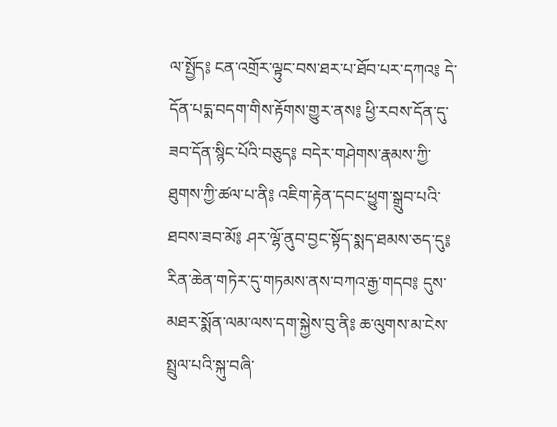ལ་སྤྱོད༔ ངན་འགྲོར་ལྟུང་བས་ཐར་པ་ཐོབ་པར་དཀའ༔ དེ་དོན་པདྨ་བདག་གིས་རྟོགས་གྱུར་ནས༔ ཕྱི་རབས་དོན་དུ་ཟབ་དོན་སྙིང་པོའི་བཅུད༔ བདེར་གཤེགས་རྣམས་ཀྱི་ཐུགས་ཀྱི་ཚལ་པ་ནི༔ འཇིག་རྟེན་དབང་ཕྱུག་སྒྲུབ་པའི་ཐབས་ཟབ་མོ༔ ཤར་ལྷོ་ནུབ་བྱང་སྟོད་སྨད་ཐམས་ཅད་དུ༔ རིན་ཆེན་གཏེར་དུ་གཏམས་ནས་བཀའ་རྒྱ་གདབ༔ དུས་མཐར་སྨོན་ལམ་ལས་དག་སྐྱེས་བུ་ནི༔ ཆ་ལུགས་མ་ངེས་སྤྲུལ་པའི་སྐུ་བཞི་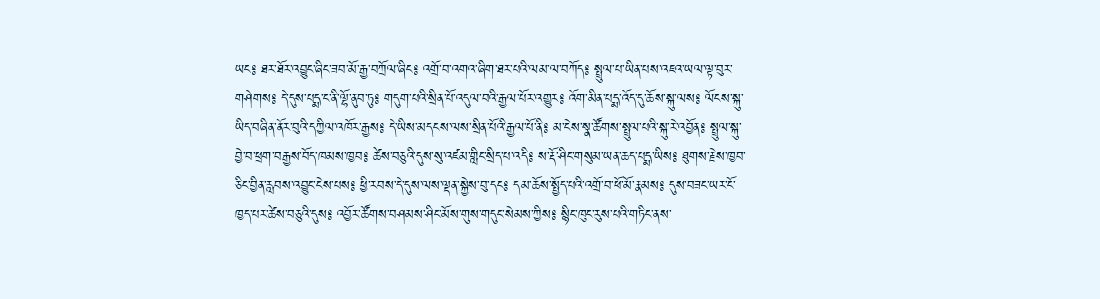ཡང༔ ཐར་ཐོར་འབྱུང་ཞིང་ཟབ་མོ་རྒྱ་བཀྲོལ་ཞིང༔ འགྲོ་བ་འགའ་ཞིག་ཐར་པའི་ལམ་ལ་བཀོད༔ སྤྲུལ་པ་ཡིན་པས་འཇའ་ཡལ་ལྟ་བུར་གཤེགས༔ དེ་དུས་པདྨ་ང་ནི་ལྷོ་ནུབ་ཏུ༔ གདུག་པའི་སྲིན་པོ་འདུལ་བའི་རྒྱལ་པོར་འགྱུར༔ འོག་མིན་པདྨ་འོད་དུ་ཆོས་སྐུ་ལས༔ ལོངས་སྐུ་ཡིད་བཞིན་ནོར་བུའི་དཀྱིལ་འཁོར་རྒྱས༔ དེ་ཡིས་མདངས་ལས་སྲིན་པོའི་རྒྱལ་པོ་ནི༔ མ་ངེས་སྣ་ཚོགས་སྤྲུལ་པའི་སྐུ་རེ་འབྱོན༔ སྤྲུལ་སྐུ་བྱེ་བ་ཕྲག་བརྒྱས་བོད་ཁམས་ཁྱབ༔ ཚེས་བཅུའི་དུས་སུ་འཛམ་གླིང་སྲིད་པ་འདི༔ ས་རྡོ་ཤིང་གསུམ་ཡན་ཆད་པདྨ་ཡིས༔ ཐུགས་རྗེས་ཁྱབ་ཅིང་བྱིན་རླབས་འབྱུང་ངེས་པས༔ ཕྱི་རབས་དེ་དུས་ལས་ལྡན་སྐྱེས་བུ་དང༔ དམ་ཆོས་སྤྱོད་པའི་འགྲོ་བ་ཕོ་མོ་རྣམས༔ དུས་བཟང་ཡར་ངོ་ཁྱད་པར་ཚེས་བཅུའི་དུས༔ འབྱོར་ཚོགས་བཤམས་ཤིང་མོས་གུས་གདུང་སེམས་ཀྱིས༔ སྙིང་ཁུང་རུས་པའི་གཏིང་ནས་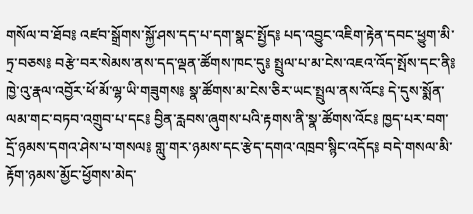གསོལ་བ་ཐོབ༔ འཛབ་སྒྲོགས་སྐྱོ་ཤས་དད་པ་དག་སྣང་སྤྱོད༔ པད་འབྱུང་འཇིག་རྟེན་དབང་ཕྱུག་མི་ཏྲ་བཅས༔ བརྩེ་བར་སེམས་ནས་དད་ལྡན་ཚོགས་ཁང་དུ༔ སྤྲུལ་པ་མ་ངེས་འཇའ་འོད་སྤོས་དང་ནི༔ ཁྱེ་འུ་རྣལ་འབྱོར་ཕོ་མོ་ལྷ་ཡི་གཟུགས༔ སྣ་ཚོགས་མ་ངེས་ཅིར་ཡང་སྤྲུལ་ནས་འོང༔ དེ་དུས་སྨོན་ལམ་གང་བཏབ་འགྲུབ་པ་དང༔ བྱིན་རླབས་ཞུགས་པའི་རྟགས་ནི་སྣ་ཚོགས་འོང༔ ཁྱད་པར་བག་དྲོ་ཉམས་དགའ་ཤེས་པ་གསལ༔ གླུ་གར་ཉམས་དང་རྩེད་དགའ་འཁྲབ་སྙིང་འདོད༔ བདེ་གསལ་མི་རྟོག་ཉམས་མྱོང་ཕྱོགས་མེད་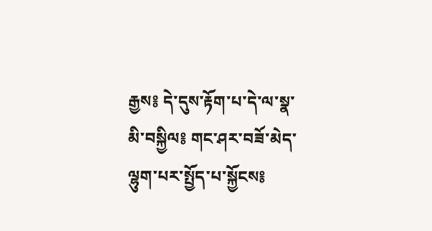རྒྱས༔ དེ་དུས་རྟོག་པ་དེ་ལ་སྣ་མི་བསྐྱིལ༔ གང་ཤར་བཟོ་མེད་ལྷུག་པར་སྤྱོད་པ་སྐྱོངས༔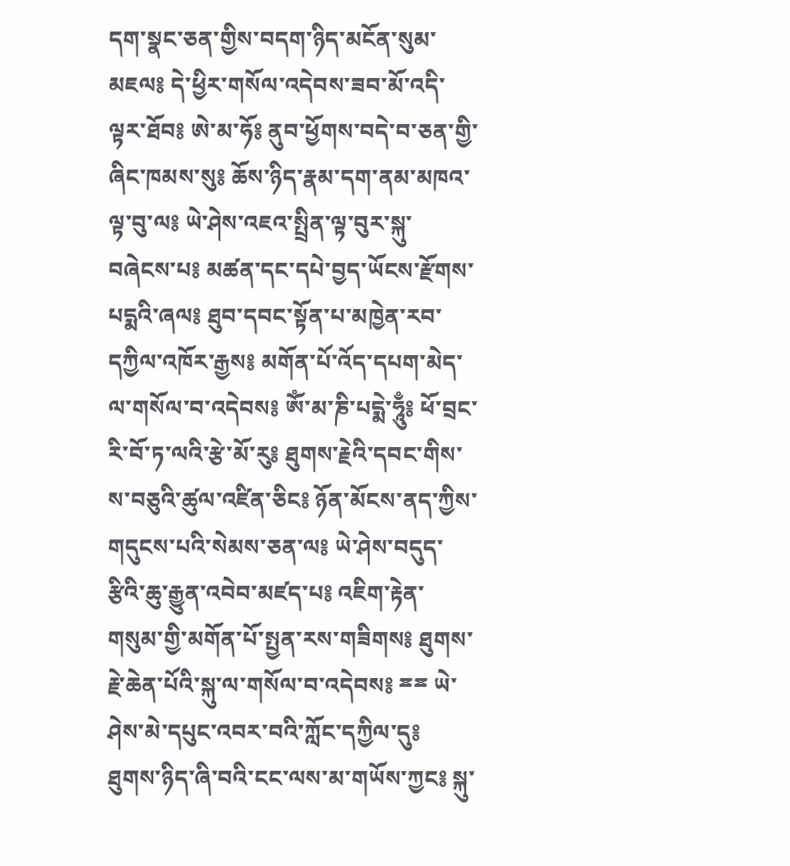དག་སྣང་ཅན་གྱིས་བདག་ཉིད་མངོན་སུམ་མཇལ༔ དེ་ཕྱིར་གསོལ་འདེབས་ཟབ་མོ་འདི་ལྟར་ཐོབ༔ ཨེ་མ་ཧོ༔ ནུབ་ཕྱོགས་བདེ་བ་ཅན་གྱི་ཞིང་ཁམས་སུ༔ ཆོས་ཉིད་རྣམ་དག་ནམ་མཁའ་ལྟ་བུ་ལ༔ ཡེ་ཤེས་འཇའ་སྤྲིན་ལྟ་བུར་སྐུ་བཞེངས་པ༔ མཚན་དང་དཔེ་བྱད་ཡོངས་རྫོགས་པདྨའི་ཞལ༔ ཐུབ་དབང་སྟོན་པ་མཁྱེན་རབ་དཀྱིལ་འཁོར་རྒྱས༔ མགོན་པོ་འོད་དཔག་མེད་ལ་གསོལ་བ་འདེབས༔ ཨོཾ་མ་ཎི་པདྨེ་ཧཱུྃ༔ ཕོ་བྲང་རི་བོ་ཏ་ལའི་རྩེ་མོ་རུ༔ ཐུགས་རྗེའི་དབང་གིས་ས་བཅུའི་ཚུལ་འཛིན་ཅིང༔ ཉོན་མོངས་ནད་ཀྱིས་གདུངས་པའི་སེམས་ཅན་ལ༔ ཡེ་ཤེས་བདུད་རྩིའི་ཆུ་རྒྱུན་འབེབ་མཛད་པ༔ འཇིག་རྟེན་གསུམ་གྱི་མགོན་པོ་སྤྱན་རས་གཟིགས༔ ཐུགས་རྗེ་ཆེན་པོའི་སྐུ་ལ་གསོལ་བ་འདེབས༔ ྈྈ ཡེ་ཤེས་མེ་དཔུང་འབར་བའི་ཀློང་དཀྱིལ་དུ༔ ཐུགས་ཉིད་ཞི་བའི་ངང་ལས་མ་གཡོས་ཀྱང༔ སྐུ་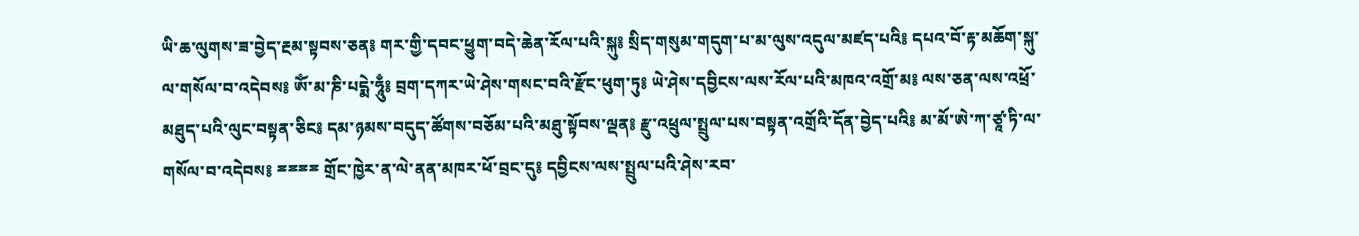ཡི་ཆ་ལུགས་ཟ་བྱེད་རྔམ་སྟབས་ཅན༔ གར་གྱི་དབང་ཕྱུག་བདེ་ཆེན་རོལ་པའི་སྐུ༔ སྲིད་གསུམ་གདུག་པ་མ་ལུས་འདུལ་མཛད་པའི༔ དཔའ་བོ་རྟ་མཆོག་སྐུ་ལ་གསོལ་བ་འདེབས༔ ཨོཾ་མ་ཎི་པདྨེ་ཧཱུྃ༔ བྲག་དཀར་ཡེ་ཤེས་གསང་བའི་རྫོང་ཕུག་ཏུ༔ ཡེ་ཤེས་དབྱིངས་ལས་རོལ་པའི་མཁའ་འགྲོ་མ༔ ལས་ཅན་ལས་འཕྲོ་མཐུད་པའི་ལུང་བསྟན་ཅིང༔ དམ་ཉམས་བདུད་ཚོགས་བཅོམ་པའི་མཐུ་སྟོབས་ལྡན༔ རྫུ་འཕྲུལ་སྤྲུལ་པས་བསྟན་འགྲོའི་དོན་བྱེད་པའི༔ མ་མོ་ཨེ་ཀ་ཙཱ་ཏི་ལ་གསོལ་བ་འདེབས༔ ྈྈྈྈ གྲོང་ཁྱེར་ན་ལེ་ནན་མཁར་ཕོ་བྲང་དུ༔ དབྱིངས་ལས་སྤྲུལ་པའི་ཤེས་རབ་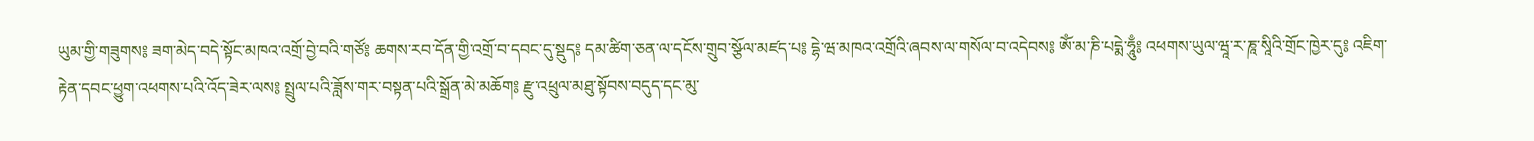ཡུམ་གྱི་གཟུགས༔ ཟག་མེད་བདེ་སྟོང་མཁའ་འགྲོ་བྱེ་བའི་གཙོ༔ ཆགས་རབ་དོན་གྱི་འགྲོ་བ་དབང་དུ་སྡུད༔ དམ་ཚིག་ཅན་ལ་དངོས་གྲུབ་སྩོལ་མཛད་པ༔ དྷེ་ཝ་མཁའ་འགྲོའི་ཞབས་ལ་གསོལ་བ་འདེབས༔ ཨོཾ་མ་ཎི་པདྨེ་ཧཱུྃ༔ འཕགས་ཡུལ་ཝཱ་ར་ཎཱ་སཱིའི་གྲོང་ཁྱེར་དུ༔ འཇིག་རྟེན་དབང་ཕྱུག་འཕགས་པའི་འོད་ཟེར་ལས༔ སྤྲུལ་པའི་ཟློས་གར་བསྟན་པའི་སྒྲོན་མེ་མཆོག༔ རྫུ་འཕྲུལ་མཐུ་སྟོབས་བདུད་དང་མུ་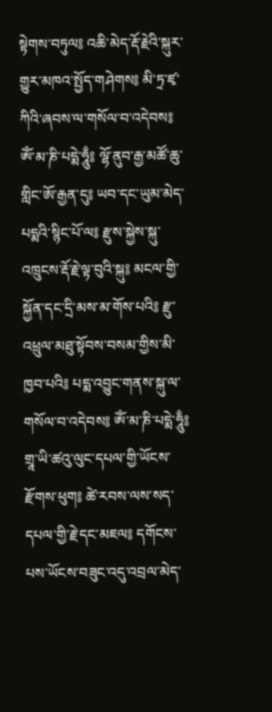སྟེགས་བཏུལ༔ འཆི་མེད་རྡོ་རྗེའི་སྐུར་གྱུར་མཁའ་སྤྱོད་གཤེགས༔ མི་ཏྲ་ཛྭ་ཀིའི་ཞབས་ལ་གསོལ་བ་འདེབས༔ ཨོཾ་མ་ཎི་པདྨེ་ཧཱུྃ༔ ལྷོ་ནུབ་རྒྱ་མཚོ་ཆུ་གླིང་ཨོ་རྒྱན་དུ༔ ཡབ་དང་ཡུམ་མེད་པདྨའི་སྙིང་པོ་ལ༔ རྫུས་སྐྱེས་སྐུ་འཁྲུངས་རྡོ་རྗེ་ལྟ་བུའི་སྐུ༔ མངལ་གྱི་སྐྱོན་དང་དྲི་མས་མ་གོས་པའི༔ རྫུ་འཕྲུལ་མཐུ་སྟོབས་བསམ་གྱིས་མི་ཁྱབ་པའི༔ པདྨ་འབྱུང་གནས་སྐུ་ལ་གསོལ་བ་འདེབས༔ ཨོཾ་མ་ཎི་པདྨེ་ཧཱུྃ༔ གྲཱ་ཡི་ཚའུ་ལུང་དཔལ་གྱི་ཡོངས་རྫོགས་ཕུག༔ ཚེ་རབས་ལས་སད་དཔལ་གྱི་རྗེ་དང་མཇལ༔ དགོངས་པས་ཡོངས་བཟུང་འདུ་འབྲལ་མེད་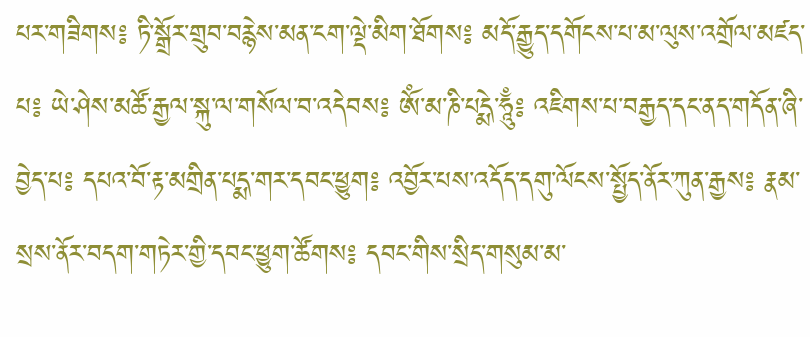པར་གཟིགས༔ ཏི་སྒྲོར་གྲུབ་བརྙེས་མན་ངག་ལྡེ་མིག་ཐོགས༔ མདོ་རྒྱུད་དགོངས་པ་མ་ལུས་འགྲོལ་མཛད་པ༔ ཡེ་ཤེས་མཚོ་རྒྱལ་སྐུ་ལ་གསོལ་བ་འདེབས༔ ཨོཾ་མ་ཎི་པདྨེ་ཧཱུྃ༔ འཇིགས་པ་བརྒྱད་དང་ནད་གདོན་ཞི་བྱེད་པ༔ དཔའ་བོ་རྟ་མགྲིན་པདྨ་གར་དབང་ཕྱུག༔ འབྱོར་པས་འདོད་དགུ་ལོངས་སྤྱོད་ནོར་ཀུན་རྒྱས༔ རྣམ་སྲས་ནོར་བདག་གཏེར་གྱི་དབང་ཕྱུག་ཚོགས༔ དབང་གིས་སྲིད་གསུམ་མ་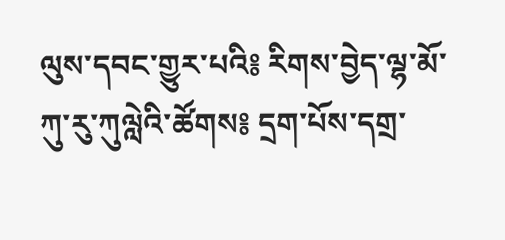ལུས་དབང་གྱུར་པའི༔ རིགས་བྱེད་ལྷ་མོ་ཀུ་རུ་ཀུལླེའི་ཚོགས༔ དྲག་པོས་དགྲ་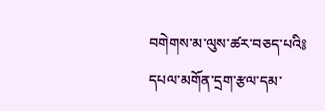བགེགས་མ་ལུས་ཚར་བཅད་པའི༔ དཔལ་མགོན་དྲག་རྩལ་དམ་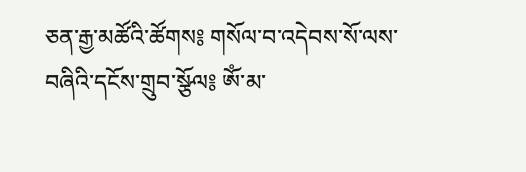ཅན་རྒྱ་མཚོའི་ཚོགས༔ གསོལ་བ་འདེབས་སོ་ལས་བཞིའི་དངོས་གྲུབ་སྩོལ༔ ཨོཾ་མ་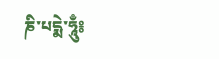ཎི་པདྨེ་ཧཱུྃ༔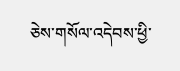ཅེས་གསོལ་འདེབས་ཕྱི་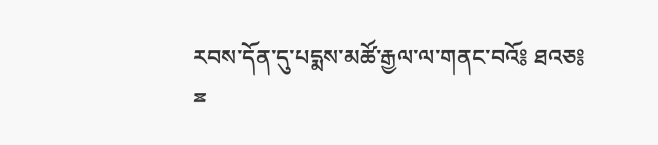རབས་དོན་དུ་པདྨས་མཚོ་རྒྱལ་ལ་གནང་བའོ༔ ཐའཅ༔ ྈ